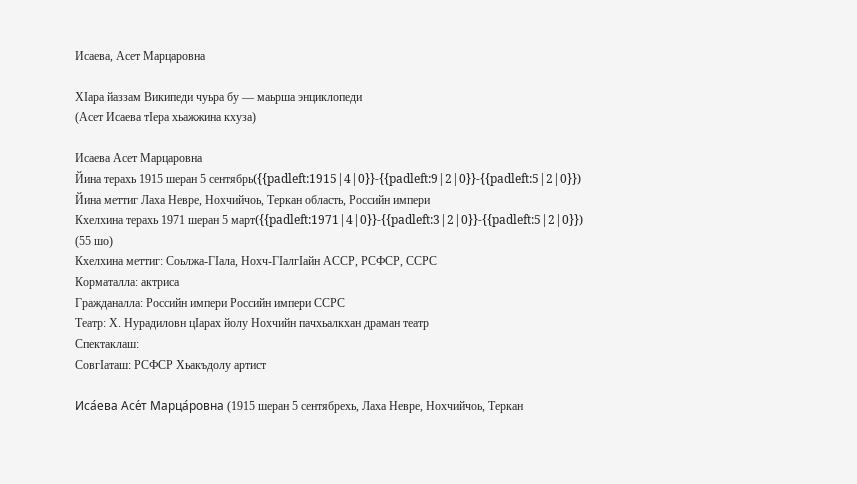Исаева, Асет Марцаровна

ХӀара йаззам Википеди чуьра бу — маьрша энциклопеди
(Асет Исаева тӀера хьажжина кхуза)

Исаева Асет Марцаровна
Йина терахь 1915 шеран 5 сентябрь({{padleft:1915|4|0}}-{{padleft:9|2|0}}-{{padleft:5|2|0}})
Йина меттиг Лаха Невре, Нохчийчоь, Теркан область, Российн импери
Кхелхина терахь 1971 шеран 5 март({{padleft:1971|4|0}}-{{padleft:3|2|0}}-{{padleft:5|2|0}}) (55 шо)
Кхелхина меттиг: Соьлжа-ГӀала, Нохч-ГӀалгӀайн АССР, РСФСР, ССРС
Корматалла: актриса
Гражданалла: Российн импери Российн импери ССРС
Театр: Х. Нурадиловн цӀарах йолу Нохчийн пачхьалкхан драман театр
Спектаклаш:
СовгӀаташ: РСФСР Хьакъдолу артист

Иса́ева Асе́т Марца́ровна (1915 шеран 5 сентябрехь, Лаха Невре, Нохчийчоь, Теркан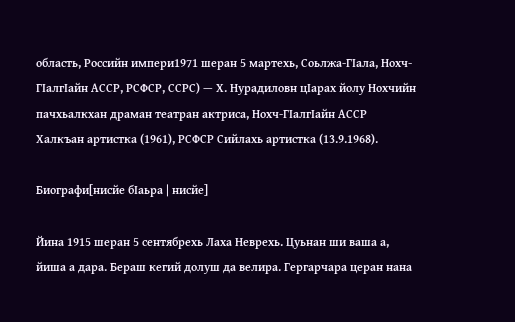область, Российн импери1971 шеран 5 мартехь, Соьлжа-ГӀала, Нохч-ГӀалгӀайн АССР, РСФСР, ССРС) — Х. Нурадиловн цӀарах йолу Нохчийн пачхьалкхан драман театран актриса, Нохч-ГӀалгӀайн АССР Халкъан артистка (1961), РСФСР Сийлахь артистка (13.9.1968).

Биографи[нисйе бӀаьра | нисйе]

Йина 1915 шеран 5 сентябрехь Лаха Неврехь. Цуьнан ши ваша а, йиша а дара. Бераш кегий долуш да велира. Гергарчара церан нана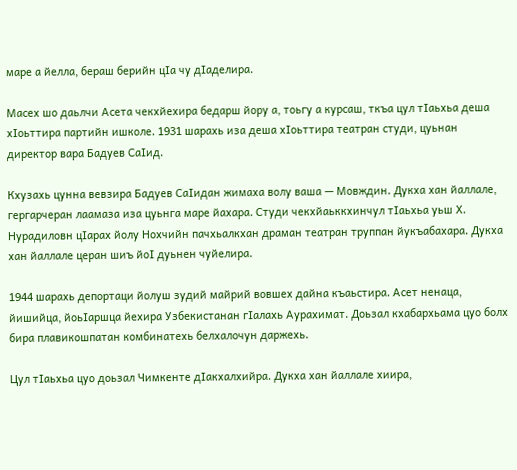маре а йелла, бераш берийн цӀа чу дӀаделира.

Масех шо даьлчи Асета чекхйехира бедарш йору а, тоьгу а курсаш, ткъа цул тӀаьхьа деша хӀоьттира партийн ишколе. 1931 шарахь иза деша хӀоьттира театран студи, цуьнан директор вара Бадуев СаӀид.

Кхузахь цунна вевзира Бадуев СаӀидан жимаха волу ваша — Мовждин. Дукха хан йаллале, гергарчеран лаамаза иза цуьнга маре йахара. Студи чекхйаьккхинчул тӀаьхьа уьш Х. Нурадиловн цӀарах йолу Нохчийн пачхьалкхан драман театран труппан йукъабахара. Дукха хан йаллале церан шиъ йоӀ дуьнен чуйелира.

1944 шарахь депортаци йолуш зудий майрий вовшех дайна къаьстира. Асет ненаца, йишийца, йоьӀаршца йехира Узбекистанан гӀалахь Аурахимат. Доьзал кхабархьама цуо болх бира плавикошпатан комбинатехь белхалочун даржехь.

Цул тӀаьхьа цуо доьзал Чимкенте дӀакхалхийра. Дукха хан йаллале хиира,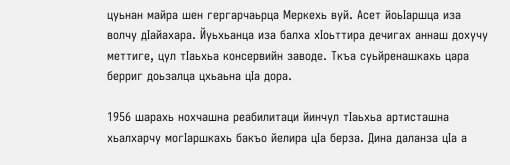цуьнан майра шен гергарчаьрца Меркехь вуй. Асет йоьӀаршца иза волчу дӀайахара. Йуьхьанца иза балха хӀоьттира дечигах аннаш дохучу меттиге, цул тӀаьхьа консервийн заводе. Ткъа суьйренашкахь цара берриг доьзалца цхьаьна цӀа дора.

1956 шарахь нохчашна реабилитаци йинчул тӀаьхьа артисташна хьалхарчу могӀаршкахь бакъо йелира цӀа берза. Дина даланза цӀа а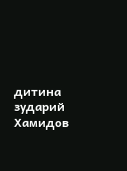дитина зударий Хамидов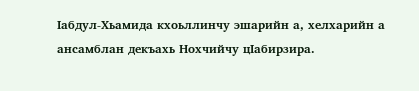Ӏабдул-Хьамида кхоьллинчу эшарийн а, хелхарийн а ансамблан декъахь Нохчийчу цӀабирзира.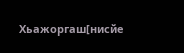Хьажоргаш[нисйе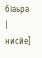бӀаьра | нисйе]